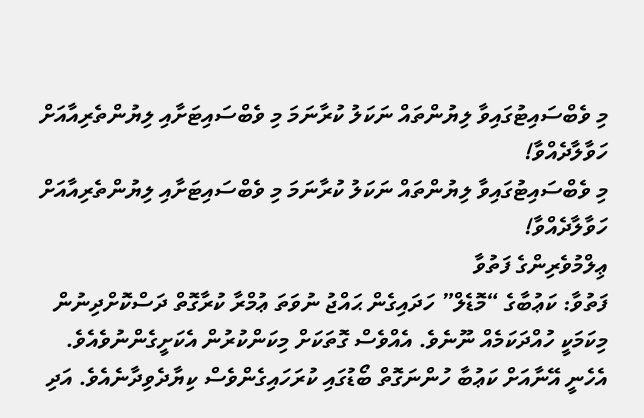މި ވެބްސައިޓުގައިވާ ލިޔުންތައް ނަކަލު ކުރާނަމަ މި ވެބްސައިޓަށާއި ލިޔުންތެރިއާއަށް ހަވާލާދެއްވާ!
މި ވެބްސައިޓުގައިވާ ލިޔުންތައް ނަކަލު ކުރާނަމަ މި ވެބްސައިޓަށާއި ލިޔުންތެރިއާއަށް ހަވާލާދެއްވާ!
ޢިލްމުވެރިންގެ ފަތުވާ
ފަތުވާ: ކަޢުބާގެ “މޮޑެލް” ހަދައިގެން ޙައްޖު ނުވަތަ ޢުމްރާ ކުރާގޮތް ދަސްކޮށްދިނުން
މިކަމަކީ ހުއްދަކަމެއް ނޫނެވެ. އެއްވެސް ގޮތަކަށް މިކަންކުރުން އެކަށީގެންނުވެއެވެ. އެހެނީ އޭނާއަށް ކަޢުބާ ހުންނަގޮތް ބޯޑުގައި ކުރަހައިގެންވެސް ކިޔާދެވިދާނެއެވެ. އަދި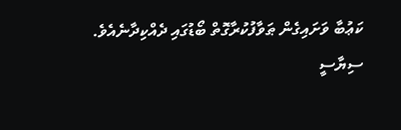ކަޢުބާ ވަށައިގެން ޠަވާފުކުރާގޮތް ބޯޑުގައި ދެއްކިދާނެއެވެ.
ސިޔާސީ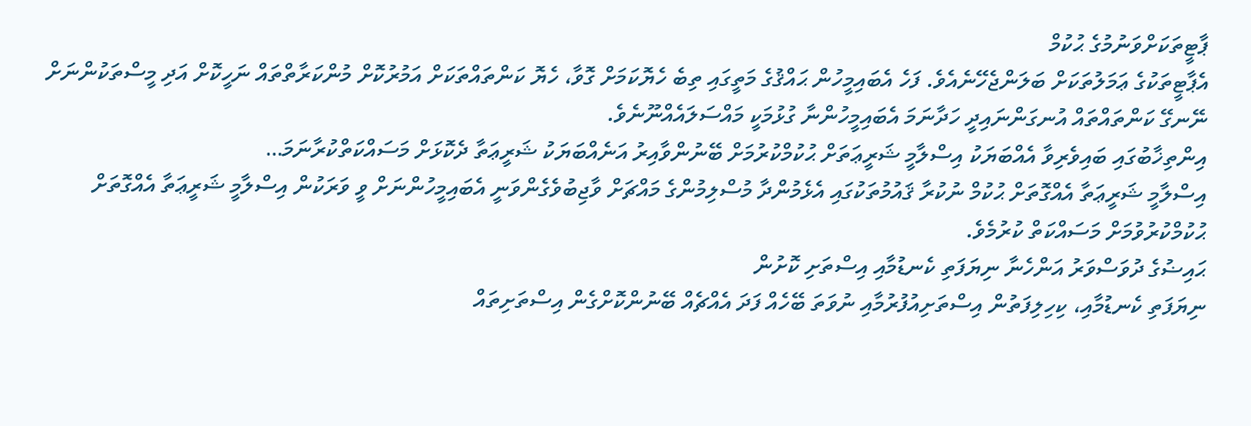ޕާޓީތަކަށްވަނުމުގެ ޙުކުމް
އެޕާޓީތަކުގެ ޢަމަލުތަކަށް ބަލަންޖެހޭނެއެވެ. ފަހެ އެބައިމީހުން ޙައްޤުގެ މަތީގައި ތިބެ ހެޔޮކަމަށް ގޮވާ، ހެޔޮ ކަންތައްތަކަށް އަމުރުކޮށް މުންކަރާތްތައް ނަހީކޮށް އަދި މީސްތަކުންނަށް ނޭނގޭ ކަންތައްތައް އުނގަންނައިދީ ހަދާނަމަ އެބައިމީހުންނާ ގުޅުމަކީ މައްސަލައެއްނޫނެވެ.
އިންތިޚާބުގައި ބައިވެރިވާ އެއްބަޔަކު އިސްލާމީ ޝަރީޢަތަށް ޙުކުމްކުރުމަށް ބޭނުންވާއިރު އަނެއްބަޔަކު ޝަރީޢަތާ ދެކޮޅަށް މަސައްކަތްކުރާނަމަ…
އިސްލާމީ ޝަރީޢަތާ އެއްގޮތަށް ޙުކުމް ނުކުރާ ޤައުމުތަކުގައި އެޅެމުންދާ މުސްލިމުންގެ މައްޗަށް ވާޖިބުވެގެންވަނީ އެބައިމީހުންނަށް ވީ ވަރަކުން އިސްލާމީ ޝަރީޢަތާ އެއްގޮތަށް ޙުކުމްކުރުވުމަށް މަސައްކަތް ކުރުމެވެ.
ޙައިޟުގެ ދުވަސްވަރު އަންހެނާ ނިޔަފަތި ކެނޑުމާއި އިސްތަށި ކޮށުން
ނިޔަފަތި ކެނޑުމާއި، ކިހިލިފަތުން އިސްތަށިއުފުރުމާއި ނުވަތަ ބޭހެއް ފަދަ އެއްޗެއް ބޭނުންކޮށްގެން އިސްތަށިތައް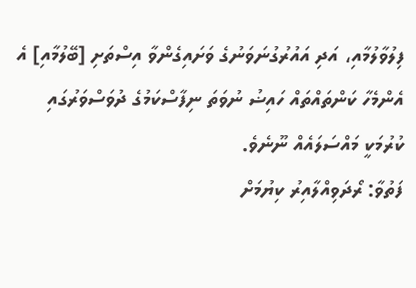ފިލުވާލުމާއި، އަދި އައުރުގުނަވަނުގެ ވަށައިގެންވާ އިސްތަށި [ބޭލުމާއި] އެ އެންމެހާ ކަންތައްތައް ހައިޟު ނުވަތަ ނިފާސްކަމުގެ ދުވަސްވަރުގައި ކުރުމަކީ މައްސަލައެއް ނޫނެވެ.
ފަތުވާ: ރޯދަވިއްލާއިރު ކިޔުމަށް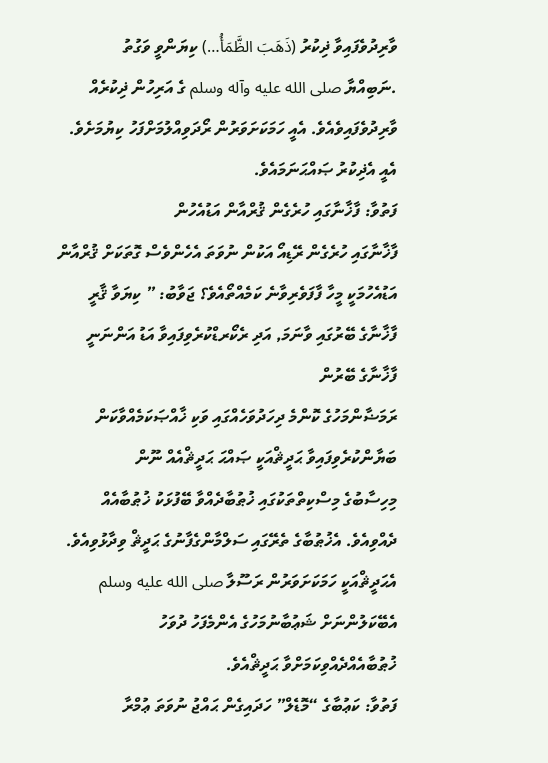ވާރިދުވެފައިވާ ޛިކުރު (ذَهَبَ الظَّمَأُ…) ކިޔަންވީ ވަގުތު
.ނަބިއްޔާ صلى الله عليه وآله وسلم ގެ އަރިހުން ޛިކުރެއް ވާރިދުވެފައިވެއެވެ. އެއީ ހަމަކަށަވަރުން ރޯދަވިއްލުމަށްފަހު ކިޔުމަށެވެ. އެއީ އެޛިކުރު ޞައްޙަނަމައެވެ.
ފަތުވާ: ފާޚާނާގައި ހުރެގެން ޤުރްއާން އަޑުއެހުން
ފާޚާނާގައި ހުރެގެން ރޭޑިއޯ އަކުން ނުވަތަ އެހެންވެސް ގޮތަކަށް ޤުރްއާން އަޑުއެހުމަކީ މީހާ ފާފަވެރިވާނެ ކަމެއްތޯއެވެ؟ ޖަވާބު: ” ކިޔަވާ ޤާރީ ފާޚާނާގެ ބޭރުގައި ވާނަމަ, އަދި ރެކޯރޑްކުރެވިފައިވާ އަޑު އަންނަނީ ފާޚާނާގެ ބޭރުން
ރަމަޟާންމަހުގެ ކޮންމެ ދިހަދުވަހެއްގައި ވަކި ޚާއްޞަކަމެއްވާކަން ބަޔާންކުރެވިފައިވާ ޙަދީޘްއަކީ ޞައްޙަ ޙަދީޘްއެއް ނޫން
މިހިސާބުގެ މިސްކިތްތަކުގައި ޚުޠުބާދެއްވާ ބޭފުޅަކު ޚުޠުބާއެއް ދެއްވިއެވެ. އެޚުޠުބާގެ ތެރޭގައި ސަލްމާންގެފާނުގެ ޙަދީޘް ވިދާޅުވިއެވެ. އެޙަދީޘްއަކީ ހަމަކަށަވަރުން ރަސޫލާ صلى الله عليه وسلم އެބޭކަލުންނަށް ޝަޢުބާނުމަހުގެ އެންމެފަހު ދުވަހު ޚުޠުބާއެއްދެއްވިކަމަށްވާ ޙަދީޘްއެވެ.
ފަތުވާ: ކަޢުބާގެ “މޮޑެލް” ހަދައިގެން ޙައްޖު ނުވަތަ ޢުމްރާ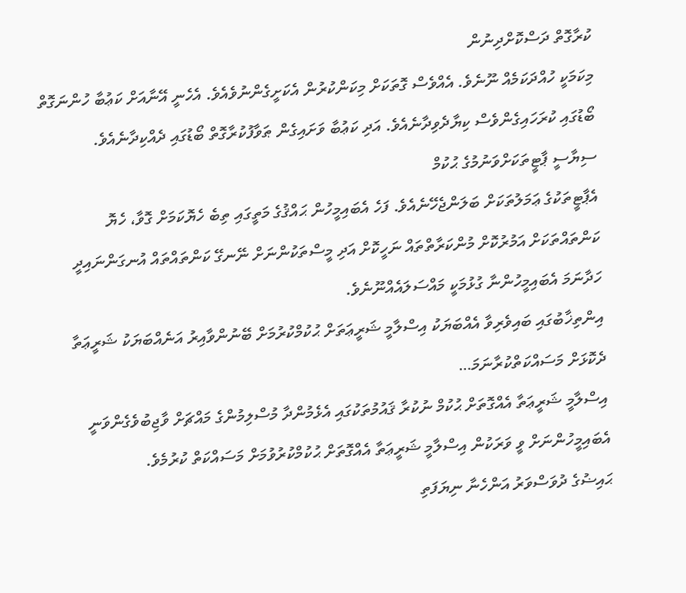ކުރާގޮތް ދަސްކޮށްދިނުން
މިކަމަކީ ހުއްދަކަމެއް ނޫނެވެ. އެއްވެސް ގޮތަކަށް މިކަންކުރުން އެކަށީގެންނުވެއެވެ. އެހެނީ އޭނާއަށް ކަޢުބާ ހުންނަގޮތް ބޯޑުގައި ކުރަހައިގެންވެސް ކިޔާދެވިދާނެއެވެ. އަދި ކަޢުބާ ވަށައިގެން ޠަވާފުކުރާގޮތް ބޯޑުގައި ދެއްކިދާނެއެވެ.
ސިޔާސީ ޕާޓީތަކަށްވަނުމުގެ ޙުކުމް
އެޕާޓީތަކުގެ ޢަމަލުތަކަށް ބަލަންޖެހޭނެއެވެ. ފަހެ އެބައިމީހުން ޙައްޤުގެ މަތީގައި ތިބެ ހެޔޮކަމަށް ގޮވާ، ހެޔޮ ކަންތައްތަކަށް އަމުރުކޮށް މުންކަރާތްތައް ނަހީކޮށް އަދި މީސްތަކުންނަށް ނޭނގޭ ކަންތައްތައް އުނގަންނައިދީ ހަދާނަމަ އެބައިމީހުންނާ ގުޅުމަކީ މައްސަލައެއްނޫނެވެ.
އިންތިޚާބުގައި ބައިވެރިވާ އެއްބަޔަކު އިސްލާމީ ޝަރީޢަތަށް ޙުކުމްކުރުމަށް ބޭނުންވާއިރު އަނެއްބަޔަކު ޝަރީޢަތާ ދެކޮޅަށް މަސައްކަތްކުރާނަމަ…
އިސްލާމީ ޝަރީޢަތާ އެއްގޮތަށް ޙުކުމް ނުކުރާ ޤައުމުތަކުގައި އެޅެމުންދާ މުސްލިމުންގެ މައްޗަށް ވާޖިބުވެގެންވަނީ އެބައިމީހުންނަށް ވީ ވަރަކުން އިސްލާމީ ޝަރީޢަތާ އެއްގޮތަށް ޙުކުމްކުރުވުމަށް މަސައްކަތް ކުރުމެވެ.
ޙައިޟުގެ ދުވަސްވަރު އަންހެނާ ނިޔަފަތި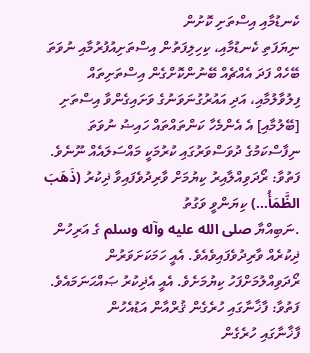ކެނޑުމާއި އިސްތަށި ކޮށުން
ނިޔަފަތި ކެނޑުމާއި، ކިހިލިފަތުން އިސްތަށިއުފުރުމާއި ނުވަތަ ބޭހެއް ފަދަ އެއްޗެއް ބޭނުންކޮށްގެން އިސްތަށިތައް ފިލުވާލުމާއި، އަދި އައުރުގުނަވަނުގެ ވަށައިގެންވާ އިސްތަށި [ބޭލުމާއި] އެ އެންމެހާ ކަންތައްތައް ހައިޟު ނުވަތަ ނިފާސްކަމުގެ ދުވަސްވަރުގައި ކުރުމަކީ މައްސަލައެއް ނޫނެވެ.
ފަތުވާ: ރޯދަވިއްލާއިރު ކިޔުމަށް ވާރިދުވެފައިވާ ޛިކުރު (ذَهَبَ الظَّمَأُ…) ކިޔަންވީ ވަގުތު
.ނަބިއްޔާ صلى الله عليه وآله وسلم ގެ އަރިހުން ޛިކުރެއް ވާރިދުވެފައިވެއެވެ. އެއީ ހަމަކަށަވަރުން ރޯދަވިއްލުމަށްފަހު ކިޔުމަށެވެ. އެއީ އެޛިކުރު ޞައްޙަނަމައެވެ.
ފަތުވާ: ފާޚާނާގައި ހުރެގެން ޤުރްއާން އަޑުއެހުން
ފާޚާނާގައި ހުރެގެން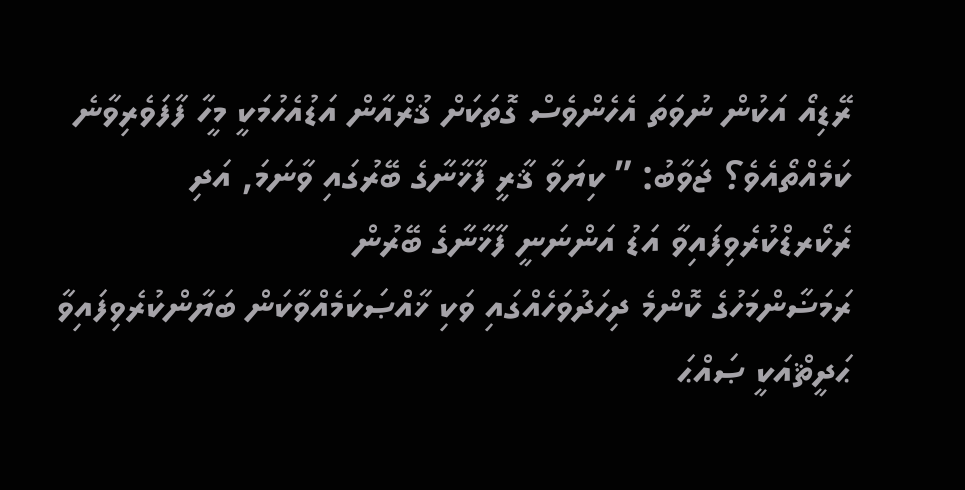ރޭޑިއޯ އަކުން ނުވަތަ އެހެންވެސް ގޮތަކަށް ޤުރްއާން އަޑުއެހުމަކީ މީހާ ފާފަވެރިވާނެ ކަމެއްތޯއެވެ؟ ޖަވާބު: ” ކިޔަވާ ޤާރީ ފާޚާނާގެ ބޭރުގައި ވާނަމަ, އަދި ރެކޯރޑްކުރެވިފައިވާ އަޑު އަންނަނީ ފާޚާނާގެ ބޭރުން
ރަމަޟާންމަހުގެ ކޮންމެ ދިހަދުވަހެއްގައި ވަކި ޚާއްޞަކަމެއްވާކަން ބަޔާންކުރެވިފައިވާ ޙަދީޘްއަކީ ޞައްޙަ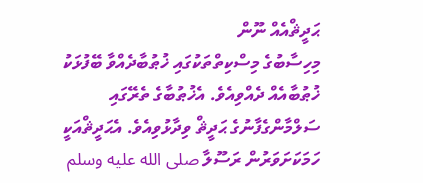ޙަދީޘްއެއް ނޫން
މިހިސާބުގެ މިސްކިތްތަކުގައި ޚުޠުބާދެއްވާ ބޭފުޅަކު ޚުޠުބާއެއް ދެއްވިއެވެ. އެޚުޠުބާގެ ތެރޭގައި ސަލްމާންގެފާނުގެ ޙަދީޘް ވިދާޅުވިއެވެ. އެޙަދީޘްއަކީ ހަމަކަށަވަރުން ރަސޫލާ صلى الله عليه وسلم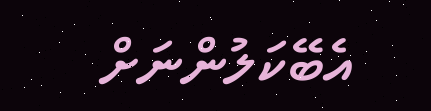އެބޭކަލުންނަށް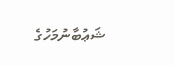ޝަޢުބާނުމަހުގެ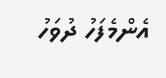އެންމެފަހު ދުވަހު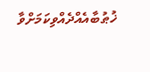ޚުޠުބާއެއްދެއްވިކަމަށްވާ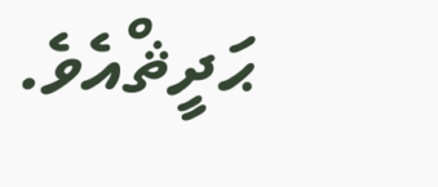ޙަދީޘްއެވެ.